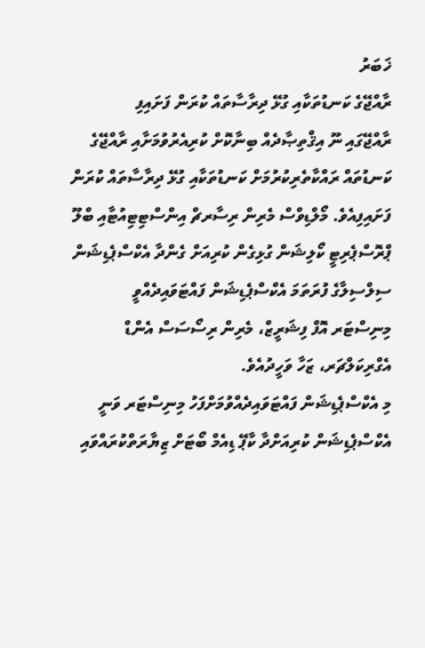ޚަބަރު
ރާއްޖޭގެ ކަނޑުތަކާއި ގުޅޭ ދިރާސާތައް ކުރަން ފަށައިފި
ރާއްޖޭގައި ނޫ އިޤްތިޞާދެއް ބިނާކޮށް ކުރިއެރުވުމަށާއި ރާއްޖޭގެ ކަނޑުތައް ރައްކާތެރިކުރުމަށް ކަނޑުތަކާއި ގުޅޭ ދިރާސާތައް ކުރަން ފަށައިފިއެވެ. މޯލްޑިވްސް މެރިން ރިސާރޗް އިންސްޓިޓިއުޓާއި ބްލޫ ޕްރޮސްޕެރިޓީ ކޯލިޝަން ގުޅިގެން ކުރިއަށް ގެންދާ އެކްސްޕެޑިޝަން ސިލްސިލާގެ ފުރަތަމަ އެކްސްޕެޑިޝަން ފައްޓަވައިދެއްވީ މިނިސްޓަރ އޮފް ފިޝަރީޒް، މެރިން ރިސޯސަސް އެންޑް އެގްރިކަލްޗަރ، ޒަހާ ވަހީދުއެވެ.
މި އެކްސްޕެޑިޝަން ފައްޓަވައިދެއްވުމަށްފަހު މިނިސްޓަރ ވަނީ އެކްސްޕެޑިޝަން ކުރިއަށްދާ ކާޕޭ ޑިއެމް ބޯޓަށް ޒިޔާރަތްކުރައްވައި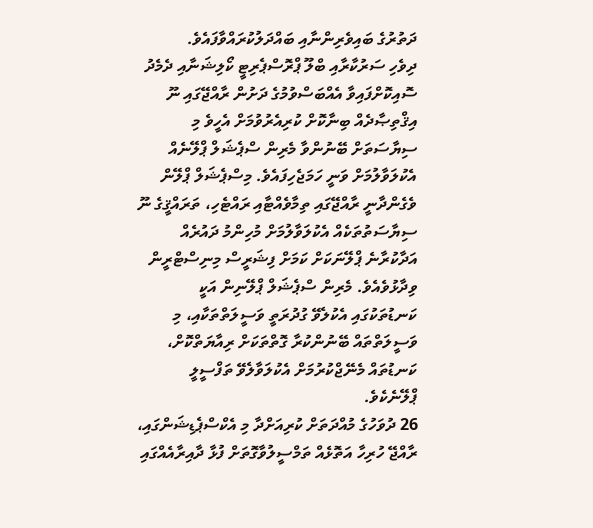ދަތުރުގެ ބައިވެރިންނާއި ބައްދަލުކުރައްވާފައެވެ.
ދިވެހި ސަރުކާރާއި ބްލޫ ޕްރޮސްޕެރިޓީ ކޯލިޝަނާއި ދެމެދު ސޮއިކޮށްފައިވާ އެއްބަސްވުމުގެ ދަށުން ރާއްޖޭގައި ނޫ އިޤްތިޞާދެއް ބިނާކޮށް ކުރިއެރުވުމަށް އެހީވެ މި ސިޔާސަތަށް ބޭނުންވާ މެރިން ސްޕެޝަލް ޕްލޭނެއް އެކުލަވާލުމަށް ވަނީ ހަމަޖެހިފައެވެ. މިސްޕެޝަލް ޕްލޭން ވެގެންދާނީ ރާއްޖޭގައި ތިމާވެއްޓާއި ރައްޓެހި، ތަރައްޤީގެ ނޫ ސިޔާސަތުތަކެއް އެކުލަވާލުމަށް މުހިންމު ދައުރެއް އަދާކުރާނެ ޕްލޭނަކަށް ކަމަށް ފިޝަރީސް މިނިސްޓްރީން ވިދާޅުވެއެވެ. މެރިން ސްޕެޝަލް ޕްލޭނިން އަކީ ކަނޑުތަކުގައި އެކުލެވޭ ގުދުރަތީ ވަސީލަތްތަކާއި، މި ވަސީލަތްތައް ބޭނުންކުރާ ގޮތްތަކަށް ރިއާޔަތްކޮށް، ކަނޑުތައް މެނޭޖްކުރުމަށް އެކުލަވާލެވޭ ތަފްސީލީ ޕްލޭނެކެވެ.
26 ދުވަހުގެ މުއްދަތަށް ކުރިއަށްދާ މި އެކްސްޕެޑިޝަންގައި، ރާއްޖޭ ހުރިހާ އަތޮޅެއް ތަމްސީލުވާގޮތަށް ފުޅާ ދާއިރާއެއްގައި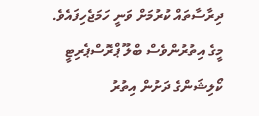ދިރާސާތައް ކުރުމަށް ވަނީ ހަމަޖެހިފައެވެ. މީގެ އިތުރުންވެސް ބްލޫ ޕްރޮސްޕެރިޓީ ކޯލިޝަންގެ ދަށުން އިތުރު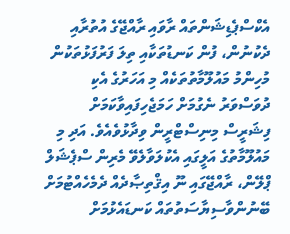އެކްސްޕެޑިޝަންތައް ރާވައި ރާއްޖޭގެ އުތުރާއި ދެކުނުން، ފުން ކަނޑުތަކާއި ތިލަ ފަރުފަޅުތަކުން މުހިންމު މައުލޫމާތުތަކެއް މި އަހަރުގެ އެކި ދުވަސްވަރު ނެގުމަށް ހަމަޖެހިފައިވާކަމަށް ފިޝަރީސް މިނިސްޓްރީން ވިދާޅުވެއެވެ. އަދި މި މައުލޫމާތުގެ އަލީގައި އެކުލަވާލެވޭ މެރިން ސްޕެޝަލް ޕްލޭން، ރާއްޖޭގައި ނޫ އިޤްތިޞާދެއް ދެމެހެއްޓުމަށް ބޭނުންވާސިޔާސަތުތައް ކަނޑައެޅުމަށް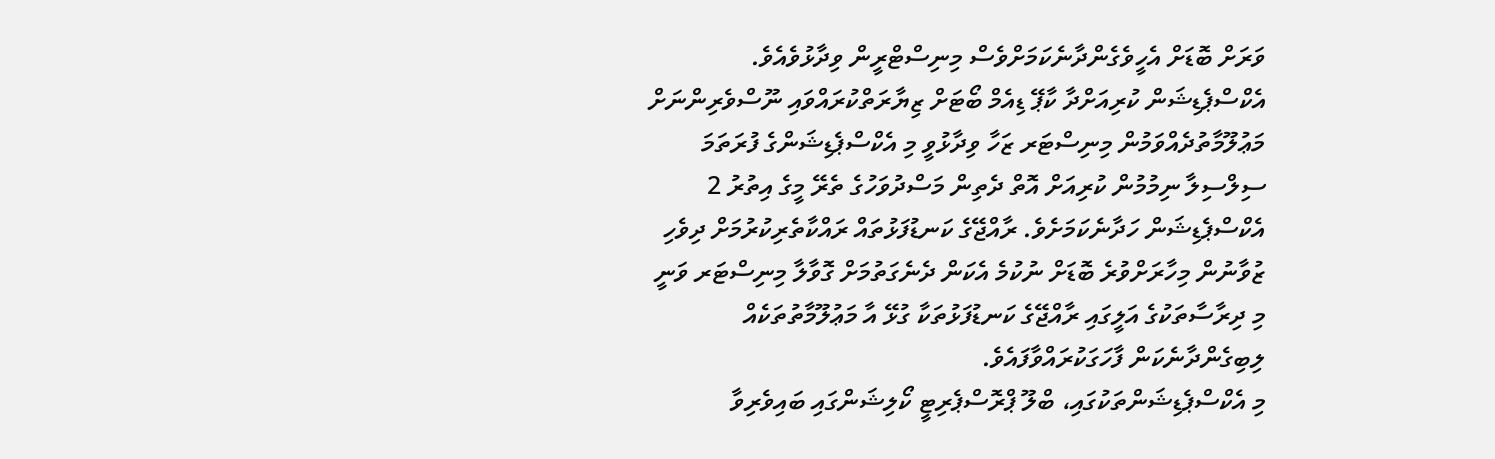ވަރަށް ބޮޑަށް އެހީވެގެންދާނެކަމަށްވެސް މިނިސްޓްރީން ވިދާޅުވެއެވެ.
އެކްސްޕެޑިޝަން ކުރިއަށްދާ ކާޕޭ ޑިއެމް ބޯޓަށް ޒިޔާރަތްކުރައްވައި ނޫސްވެރިންނަށް މަޢުލޫމާތުދެއްވަމުން މިނިސްޓަރ ޒަހާ ވިދާޅުވީ މި އެކްސްޕެޑިޝަންގެ ފުރަތަމަ ސިލްސިލާ ނިމުމުން ކުރިއަށް އޮތް ދެތިން މަސްދުވަހުގެ ތެރޭ މީގެ އިތުރު 2 އެކްސްޕެޑިޝަން ހަދާނެކަމަށެވެ. ރާއްޖޭގެ ކަނޑުފަޅުތައް ރައްކާތެރިކުރުމަށް ދިވެހި ޒުވާނުން މިހާރަށްވުރެ ބޮޑަށް ނުކުމެ އެކަން ދެނެގަތުމަށް ގޮވާލާ މިނިސްޓަރ ވަނީ މި ދިރާސާތަކުގެ އަލީގައި ރާއްޖޭގެ ކަނޑުފަޅުތަކާ ގުޅޭ އާ މަޢުލޫމާތުތަކެއް ލިބިގެންދާނެކަން ފާހަގަކުރައްވާފައެވެ.
މި އެކްސްޕެޑިޝަންތަކުގައި، ބްލޫ ޕްރޮސްޕެރިޓީ ކޯލިޝަންގައި ބައިވެރިވާ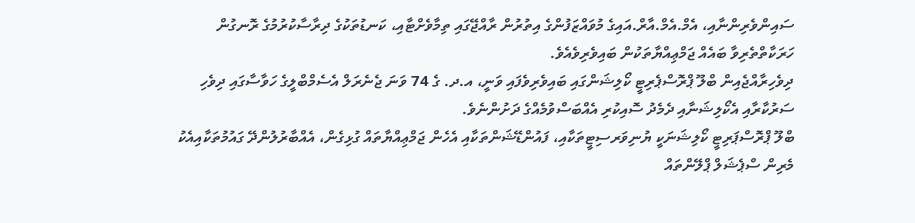ސައިންވެރިންނާއި، އެމް.އެމް.އާރް.އައިގެ މުވައްޒަފުންގެ އިތުރުން ރާއްޖޭގައި ތިމާވެށްޓާއި، ކަނޑުތަކުގެ ދިރާސާކުރުމުގެ ރޮނގުން ހަރަކާތްތެރިވާ ބައެއް ޖަމްޢިއްޔާތަކުން ބައިވެރިވެއެވެ.
ދިވެހިރާއްޖެއިން ބްލޫ ޕްރޮސްޕެރިޓީ ކޯލިޝަންގައި ބައިވެރިވެފައި ވަނީ، އ.ދ. ގެ 74 ވަނަ ޖެނެރަލް އެސެމްބްލީގެ ހަވާސާގައި ދިވެހި ސަރުކާރާއި އެކޯލިޝަނާއި ދެމެދު ސޮއިކުރި އެއްބަސްވުމެއްގެ ދަށުންނެވެ.
ބްލޫ ޕްރޮސްޕަރިޓީ ކޯލިޝަނަކީ ޔުނިވަރސިޓީތަކާއި، ފައުންޑޭޝަންތަކާއި އެހެން ޖަމްޢިއްޔާތައް ގުޅިގެން، އެއްބާރުލުންދޭ ގައުމުތަކާއިއެކު މެރިން ސްޕެޝަލް ޕްލޭންތައް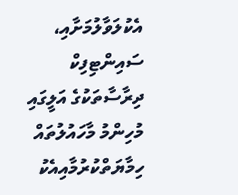އެކުލަވާލުމަށާއި، ސައިންޓިފިކް ދިރާސާތަކުގެ އަލީގައި މުހިންމު މާހައުލުތައް ހިމާޔަތްކުރުމާއިއެކު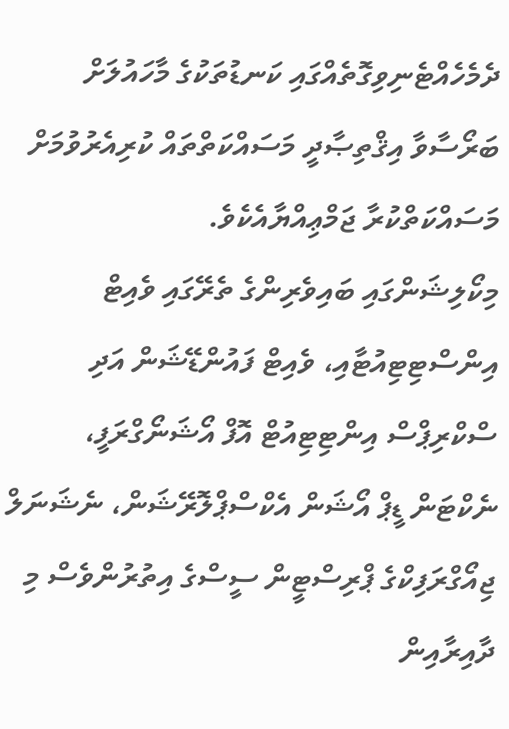ދެމެހެއްޓެނިވިގޮތެއްގައި ކަނޑުތަކުގެ މާހައުލަށް ބަރޯސާވާ އިޤްތިޞާދީ މަސައްކަތްތައް ކުރިއެރުވުމަށް މަސައްކަތްކުރާ ޖަމްޢިއްޔާއެކެވެ.
މިކޯލިޝަންގައި ބައިވެރިންގެ ތެރޭގައި ވެއިޓް އިންސްޓިޓިއުޓާއި، ވެއިޓް ފައުންޑޭޝަން އަދި ސްކްރިޕްސް އިންޓިޓިއުޓް އޮފް އޯޝަނޯގްރަފީ، ނެކްޓަން ޑީޕް އޯޝަން އެކްސްޕްލޮރޭޝަން، ނެޝަނަލް ޖިއޯގްރަފިކްގެ ޕްރިސްޓީން ސީސްގެ އިތުރުންވެސް މި ދާއިރާއިން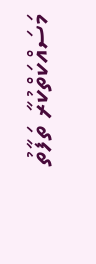މަސައްކަތްކުރާ ތަފާތު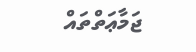ޖަމާޢަތްތައް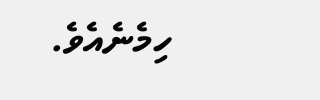ހިމެނެއެވެ.